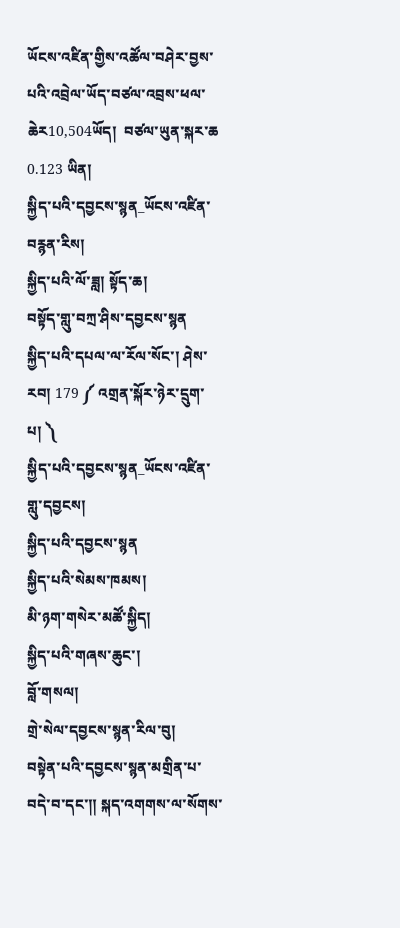ཡོངས་འཛིན་གྱིས་འཚོལ་བཤེར་བྱས་པའི་འབྲེལ་ཡོད་བཙལ་འབྲས་ཕལ་ཆེར10,504ཡོད།  བཙལ་ཡུན་སྐར་ཆ 0.123 ཡིན།
སྐྱིད་པའི་དབྱངས་སྙན_ཡོངས་འཛིན་བརྙན་རིས།
སྐྱིད་པའི་ལོ་ཟླ། སྟོད་ཆ།
བསྟོད་གླུ་བཀྲ་ཤིས་དབྱངས་སྙན
སྐྱིད་པའི་དཔལ་ལ་རོལ་སོང་། ཤེས་རབ། 179 ༼ འགྲན་སྐོར་ཉེར་དྲུག་པ། ༽
སྐྱིད་པའི་དབྱངས་སྙན_ཡོངས་འཛིན་གླུ་དབྱངས།
སྐྱིད་པའི་དབྱངས་སྙན
སྐྱིད་པའི་སེམས་ཁམས།
མི་ཉག་གསེར་མཚོ་སྐྱིད།
སྐྱིད་པའི་གཞས་ཆུང་།
བློ་གསལ།
གྲེ་སེལ་དབྱངས་སྙན་རིལ་བུ།
བསྟེན་པའི་དབྱངས་སྙན་མགྲིན་པ་བདེ་བ་དང་༎ སྐད་འགགས་ལ་སོགས་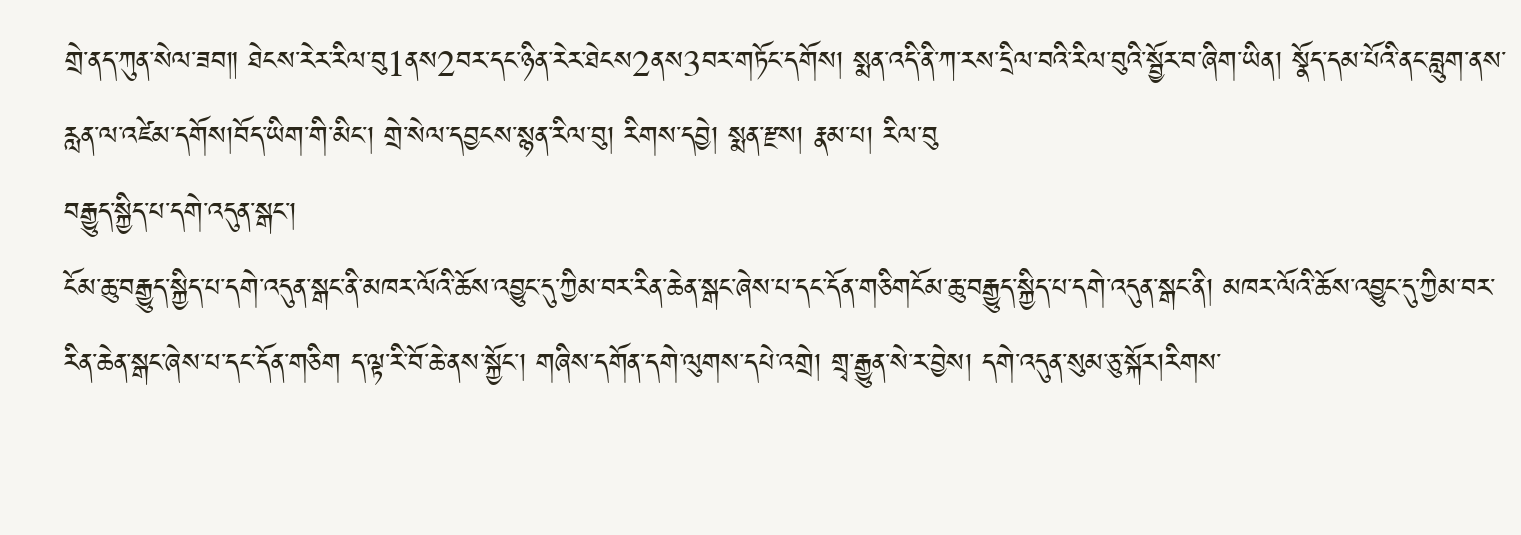གྲེ་ནད་ཀུན་སེལ་ཟབ༎ ཐེངས་རེར་རིལ་བུ1ནས2བར་དང་ཉིན་རེར་ཐེངས2ནས3བར་གཏོང་དགོས། སྨན་འདི་ནི་ཀ་རས་དྲིལ་བའི་རིལ་བུའི་སྦྱོར་བ་ཞིག་ཡིན། སྣོད་དམ་པོའི་ནང་བླུག་ནས་རླན་ལ་འཛེམ་དགོས།བོད་ཡིག་གི་མིང་། གྲེ་སེལ་དབྱངས་སྙན་རིལ་བུ། རིགས་དབྱེ། སྨན་རྫས། རྣམ་པ། རིལ་བུ
བརྒྱུད་སྐྱིད་པ་དགེ་འདུན་སྒང་།
ངོམ་ཆུ་བརྒྱུད་སྐྱིད་པ་དགེ་འདུན་སྒང་ནི་མཁར་ལོའི་ཆོས་འབྱུང་དུ་ཀྱིམ་བར་རིན་ཆེན་སྒང་ཞེས་པ་དང་དོན་གཅིགངོམ་ཆུ་བརྒྱུད་སྐྱིད་པ་དགེ་འདུན་སྒང་ནི། མཁར་ལོའི་ཆོས་འབྱུང་དུ་ཀྱིམ་བར་རིན་ཆེན་སྒང་ཞེས་པ་དང་དོན་གཅིག ད་ལྟ་རི་བོ་ཆེ་ནས་སྐྱོང་། གཞིས་དགོན་དགེ་ལུགས་དཔེ་འགྲེ། གྲྭ་རྒྱུན་སེ་ར་བྱེས། དགེ་འདུན་སུམ་ཅུ་སྐོར།རིགས་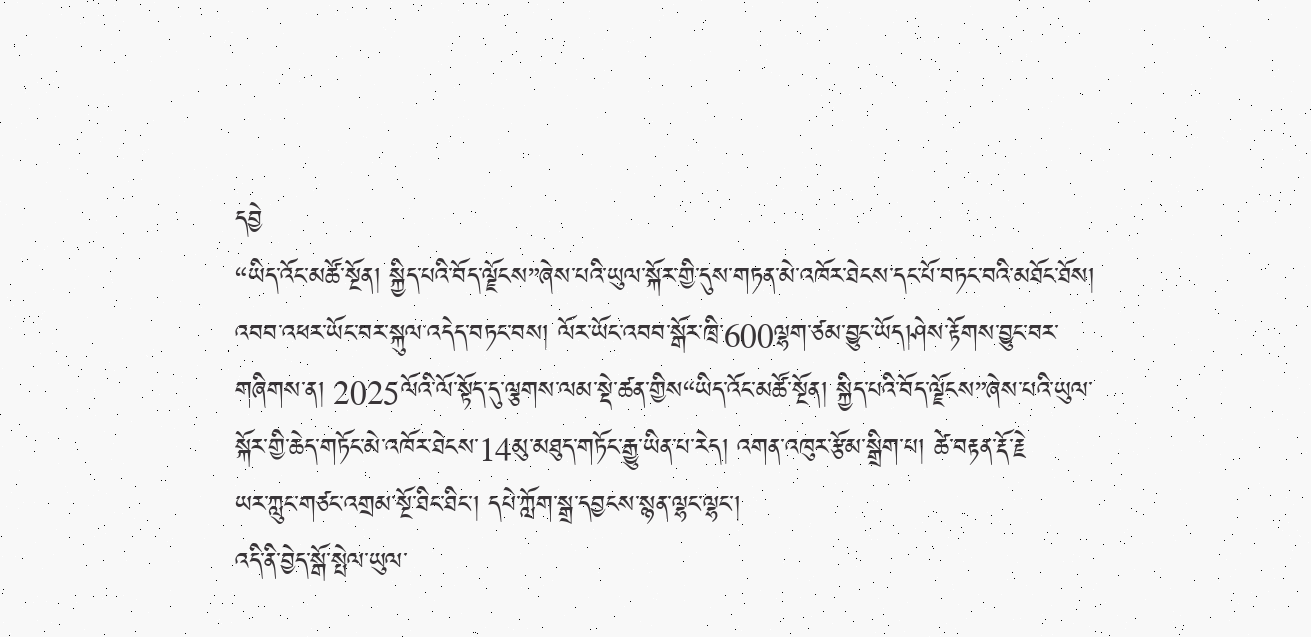དབྱེ
“ཡིད་འོང་མཚོ་སྔོན། སྐྱིད་པའི་བོད་ལྗོངས”ཞེས་པའི་ཡུལ་སྐོར་གྱི་དུས་གཏན་མེ་འཁོར་ཐེངས་དང་པོ་བཏང་བའི་མཐོང་ཐོས།
འབབ་འཕར་ཡོང་བར་སྐུལ་འདེད་བཏང་བས། ལོར་ཡོང་འབབ་སྒོར་ཁྲི་600ལྷག་ཙམ་བྱུང་ཡོད།ཤེས་རྟོགས་བྱུང་བར་གཞིགས་ན། 2025ལོའི་ལོ་སྟོད་དུ་ལྕགས་ལམ་སྡེ་ཚན་གྱིས“ཡིད་འོང་མཚོ་སྔོན། སྐྱིད་པའི་བོད་ལྗོངས”ཞེས་པའི་ཡུལ་སྐོར་གྱི་ཆེད་གཏོང་མེ་འཁོར་ཐེངས་14མུ་མཐུད་གཏོང་རྒྱུ་ཡིན་པ་རེད། འགན་འཁུར་རྩོམ་སྒྲིག་པ། ཚེ་བརྟན་རྡོ་རྗེ
ཡར་ཀླུང་གཙང་འགྲམ་སྔོ་ཐིང་ཐིང་། དཔེ་ཀློག་སྒྲ་དབྱངས་སྙན་ལྷང་ལྷང་།
འདི་ནི་བྱེད་སྒོ་སྤེལ་ཡུལ་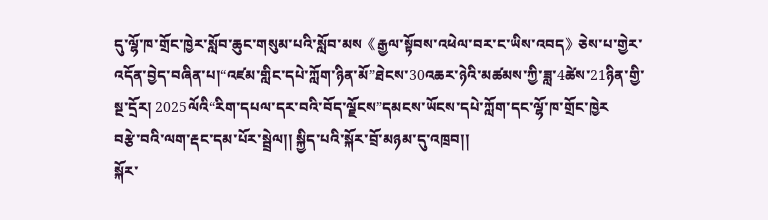དུ་ལྷོ་ཁ་གྲོང་ཁྱེར་སློབ་ཆུང་གསུམ་པའི་སློབ་མས《རྒྱལ་སྟོབས་འཕེལ་བར་ང་ཡིས་འབད》ཅེས་པ་གྱེར་འདོན་བྱེད་བཞིན་པ།“འཛམ་གླིང་དཔེ་ཀློག་ཉིན་མོ”ཐེངས་30འཆར་ཉེའི་མཚམས་ཀྱི་ཟླ་4ཚེས་21ཉིན་གྱི་སྔ་དྲོར། 2025ལོའི“རིག་དཔལ་དར་བའི་བོད་ལྗོངས”དམངས་ཡོངས་དཔེ་ཀློག་དང་ལྷོ་ཁ་གྲོང་ཁྱེར
བརྩེ་བའི་ལག་རྡང་དམ་པོར་སྦྲེལ།། སྐྱིད་པའི་སྐོར་བྲོ་མཉམ་དུ་འཁྲབ།།
སྐོར་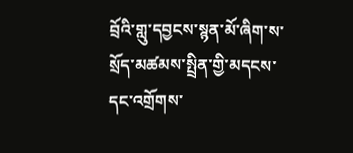བྲོའི་གླུ་དབྱངས་སྙན་མོ་ཞིག་ས་སྲོད་མཚམས་སྤྲིན་གྱི་མདངས་དང་འགྲོགས་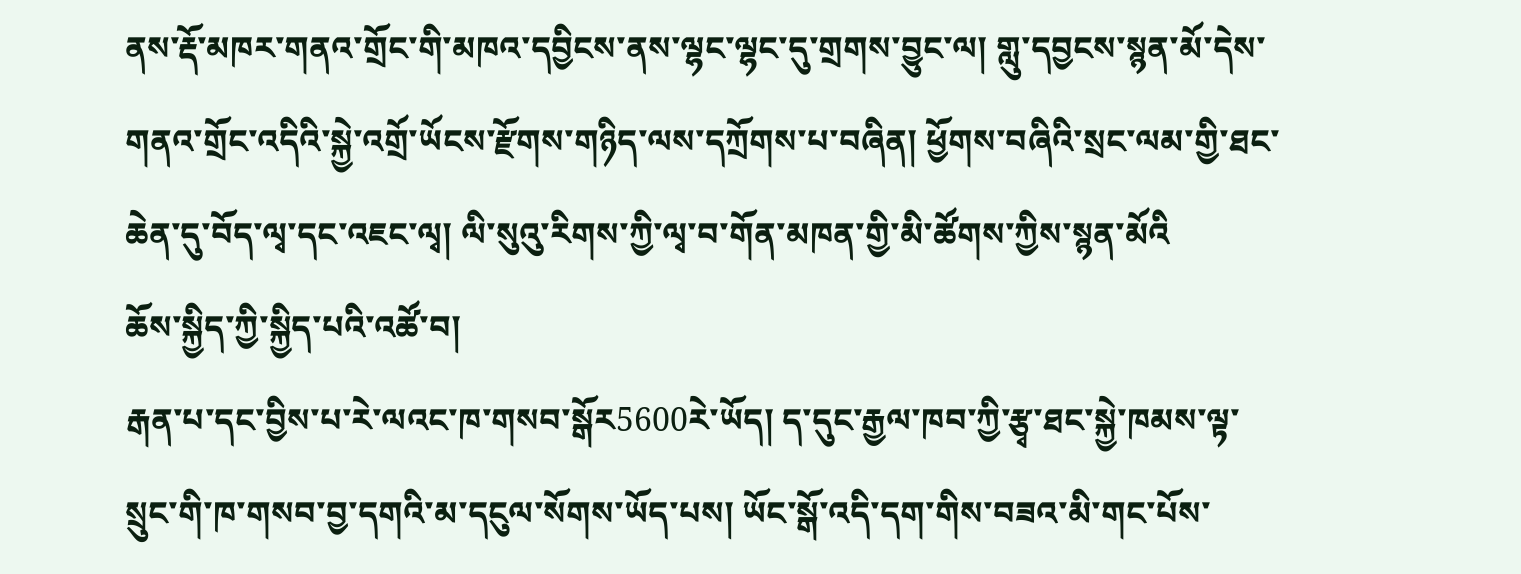ནས་རྡོ་མཁར་གནའ་གྲོང་གི་མཁའ་དབྱིངས་ནས་ལྷང་ལྷང་དུ་གྲགས་བྱུང་ལ། གླུ་དབྱངས་སྙན་མོ་དེས་གནའ་གྲོང་འདིའི་སྐྱེ་འགྲོ་ཡོངས་རྫོགས་གཉིད་ལས་དཀྲོགས་པ་བཞིན། ཕྱོགས་བཞིའི་སྲང་ལམ་གྱི་ཐང་ཆེན་དུ་བོད་ལྭ་དང་འཇང་ལྭ། ལི་སུའུ་རིགས་ཀྱི་ལྭ་བ་གོན་མཁན་གྱི་མི་ཚོགས་ཀྱིས་སྙན་མོའི
ཆོས་སྐྱིད་ཀྱི་སྐྱིད་པའི་འཚོ་བ།
རྒན་པ་དང་བྱིས་པ་རེ་ལའང་ཁ་གསབ་སྒོར5600རེ་ཡོད། ད་དུང་རྒྱལ་ཁབ་ཀྱི་རྩྭ་ཐང་སྐྱེ་ཁམས་ལྟ་སྲུང་གི་ཁ་གསབ་བྱ་དགའི་མ་དངུལ་སོགས་ཡོད་པས། ཡོང་སྒོ་འདི་དག་གིས་བཟའ་མི་གང་པོས་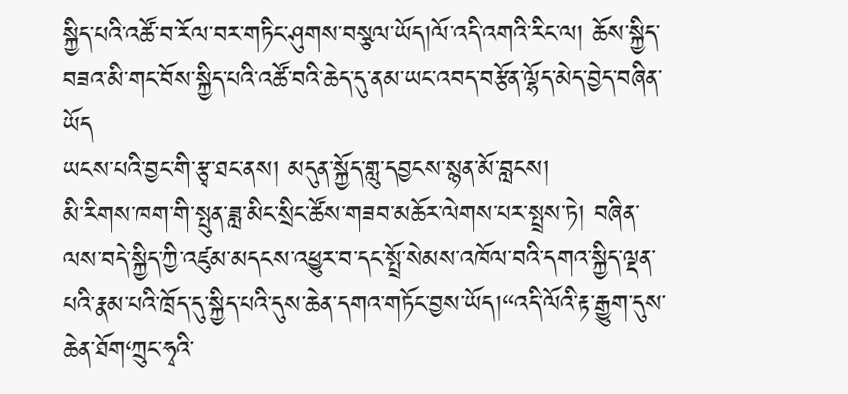སྐྱིད་པའི་འཚོ་བ་རོལ་བར་གཏིང་ཤུགས་བསྩལ་ཡོད།ལོ་འདི་འགའི་རིང་ལ། ཆོས་སྐྱིད་བཟའ་མི་གང་བོས་སྐྱིད་པའི་འཚོ་བའི་ཆེད་དུ་ནམ་ཡང་འབད་བརྩོན་ལྷོད་མེད་བྱེད་བཞིན་ཡོད
ཡངས་པའི་བྱང་གི་རྩྭ་ཐང་ནས། མདུན་སྐྱོད་གླུ་དབྱངས་སྙན་མོ་བླངས།
མི་རིགས་ཁག་གི་སྤུན་ཟླ་མིང་སྲིང་ཚོས་གཟབ་མཆོར་ལེགས་པར་སྤྲས་ཏེ། བཞིན་ལས་བདེ་སྐྱིད་ཀྱི་འཛུམ་མདངས་འཕྱུར་བ་དང་སྤྲོ་སེམས་འཁོལ་བའི་དགའ་སྐྱིད་ལྡན་པའི་རྣམ་པའི་ཁྲོད་དུ་སྐྱིད་པའི་དུས་ཆེན་དགའ་གཏོང་བྱས་ཡོད།“འདི་ལོའི་རྟ་རྒྱུག་དུས་ཆེན་ཐོག‘ཀྲུང་ཧྭའི་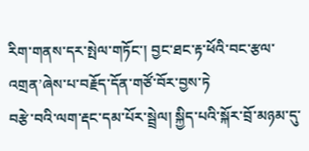རིག་གནས་དར་སྤེལ་གཏོང་། བྱང་ཐང་རྟ་ཕོའི་བང་རྩལ་འགྲན’ཞེས་པ་བརྗོད་དོན་གཙོ་བོར་བྱས་ཏེ
བརྩེ་བའི་ལག་རྡང་དམ་པོར་སྦྲེལ། སྐྱིད་པའི་སྐོར་བྲོ་མཉམ་དུ་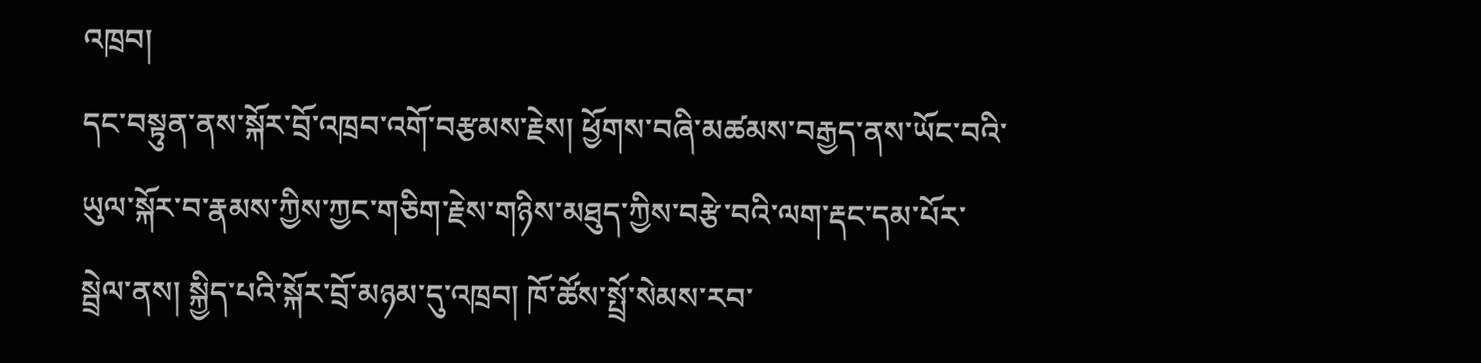འཁྲབ།
དང་བསྟུན་ནས་སྐོར་བྲོ་འཁྲབ་འགོ་བརྩམས་རྗེས། ཕྱོགས་བཞི་མཚམས་བརྒྱད་ནས་ཡོང་བའི་ཡུལ་སྐོར་བ་རྣམས་ཀྱིས་ཀྱང་གཅིག་རྗེས་གཉིས་མཐུད་ཀྱིས་བརྩེ་བའི་ལག་རྡང་དམ་པོར་སྦྲེལ་ནས། སྐྱིད་པའི་སྐོར་བྲོ་མཉམ་དུ་འཁྲབ། ཁོ་ཚོས་སྤྲོ་སེམས་རབ་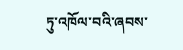ཏུ་འཁོལ་བའི་ཞབས་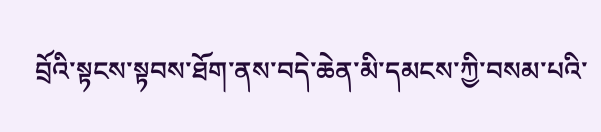བྲོའི་སྟངས་སྟབས་ཐོག་ནས་བདེ་ཆེན་མི་དམངས་ཀྱི་བསམ་པའི་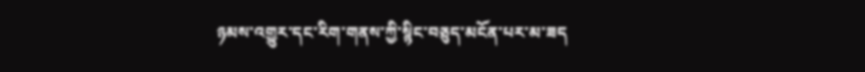ཉམས་འགྱུར་དང་རིག་གནས་ཀྱི་སྙིང་བཅུད་མངོན་པར་མ་ཟད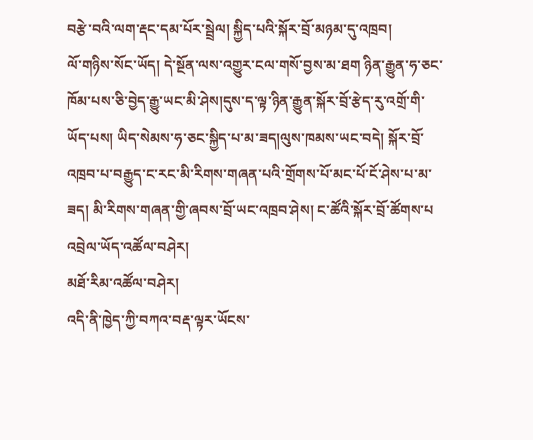བརྩེ་བའི་ལག་རྡང་དམ་པོར་སྦྲེལ། སྐྱིད་པའི་སྐོར་བྲོ་མཉམ་དུ་འཁྲབ།
ལོ་གཉིས་སོང་ཡོད། དེ་སྔོན་ལས་འགྱུར་ངལ་གསོ་བྱས་མ་ཐག ཉིན་རྒྱུན་ཧ་ཅང་ཁོམ་པས་ཅི་བྱེད་རྒྱུ་ཡང་མི་ཤེས།དུས་ད་ལྟ་ཉིན་རྒྱུན་སྐོར་བྲོ་རྩེད་རུ་འགྲོ་གི་ཡོད་པས། ཡིད་སེམས་ཧ་ཅང་སྐྱིད་པ་མ་ཟད།ལུས་ཁམས་ཡང་བདེ། སྐོར་བྲོ་འཁྲབ་པ་བརྒྱུད་ང་རང་མི་རིགས་གཞན་པའི་གྲོགས་པོ་མང་པོ་ངོ་ཤེས་པ་མ་ཟད། མི་རིགས་གཞན་གྱི་ཞབས་བྲོ་ཡང་འཁྲབ་ཤེས། ང་ཚོའི་སྐོར་བྲོ་ཚོགས་པ
འབྲེལ་ཡོད་འཚོལ་བཤེར།
མཐོ་རིམ་འཚོལ་བཤེར།
འདི་ནི་ཁྱེད་ཀྱི་བཀའ་བརྡ་ལྟར་ཡོངས་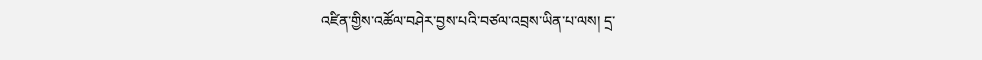འཛིན་གྱིས་འཚོལ་བཤེར་བྱས་པའི་བཙལ་འབྲས་ཡིན་པ་ལས། དྲ་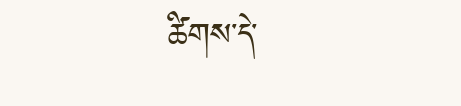ཚིགས་དེ་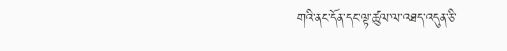གའི་ནང་དོན་དང་ལྟ་ཚུལ་ལ་འཐད་འདུན་ཅི་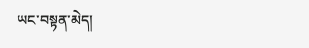ཡང་བསྟན་མེད།